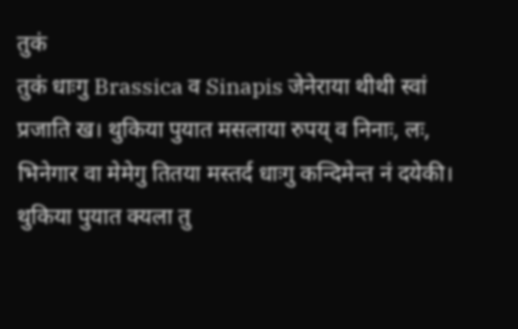तुकं
तुकं धाःगु Brassica व Sinapis जेनेराया थीथी स्वां प्रजाति ख। थुकिया पुयात मसलाया रुपय् व निनाः, लः, भिनेगार वा मेमेगु तितया मस्तर्द धाःगु कन्दिमेन्त नं दयेकी। थुकिया पुयात क्यला तु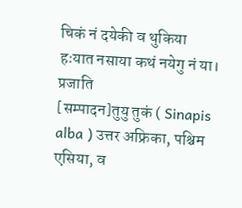चिकं नं दयेकी व थुकिया हःयात नसाया कथं नयेगु नं या।
प्रजाति
[सम्पादन]तुयु तुकं ( Sinapis alba ) उत्तर अफ्रिका, पश्चिम एसिया, व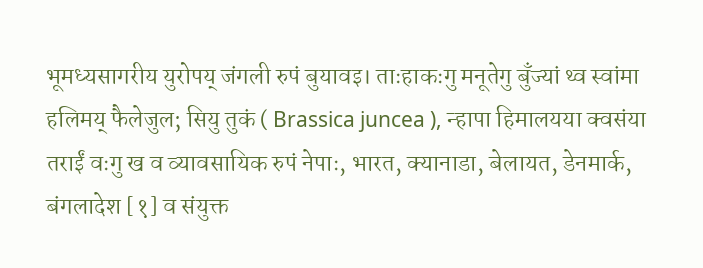भूमध्यसागरीय युरोपय् जंगली रुपं बुयावइ। ताःहाकःगु मनूतेगु बुँज्यां थ्व स्वांमा हलिमय् फैलेजुल; सियु तुकं ( Brassica juncea ), न्हापा हिमालयया क्वसंया तराईं वःगु ख व व्यावसायिक रुपं नेपाः, भारत, क्यानाडा, बेलायत, डेनमार्क, बंगलादेश [१] व संयुक्त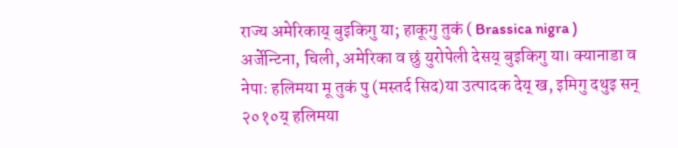राज्य अमेरिकाय् बुइकिगु या; हाकूगु तुकं ( Brassica nigra ) अर्जेन्टिना, चिली, अमेरिका व छुं युरोपेली देसय् बुइकिगु या। क्यानाडा व नेपाः हलिमया मू तुकं पु (मस्तर्द सिद)या उत्पादक देय् ख, इमिगु दथुइ सन् २०१०य् हलिमया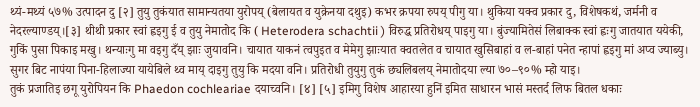थ्यं-मथ्यं ५७% उत्पादन दु [२] तुयु तुकंयात सामान्यतया युरोपय् (बेलायत व युक्रेनया दथुइ) कभर क्रपया रुपय् पीगु या। थुकिया यक्व प्रकार दु, विशेषकथं, जर्मनी व नेदरल्याण्डय्।[३] थीथी प्रकार स्वां ह्वइगु ई व तुयु नेमातोद कि ( Heterodera schachtii ) विरुद्ध प्रतिरोधय् पाइगु या। बुंज्यामितेसं लिबाक्क स्वां ह्वःगु जातयात ययेकी, गुकिं पुसा पिकाइ मखु। थन्याःगु मा वइगु दँय् झाः जुयावनि। चायात याकनं त्वपुइत व मेमेगु झाःयात क्वतलेत व चायात खुसिबाहां व ल-बाहां पनेत न्हापां ह्वइगु मां अप्व ज्याब्यु। सुगर बिट नापंया पिना-हिलाज्या यायेबिले थ्व माय् दाइगु तुयु कि मदया वनि। प्रतिरोधी तुयुगु तुकं छ्यलिबलय् नेमातोदया ल्या ७०–९०% म्हो याइ।
तुकं प्रजातिइ छगू युरोपियन कि Phaedon cochleariae दयाच्वनि। [४] [५] इमिगु विशेष आहारया हुनिं इमित साधारन भासं मस्तर्द लिफ बितल धकाः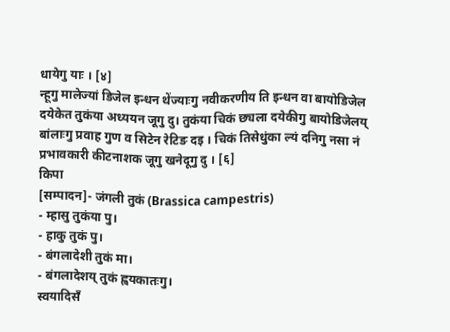धायेगु याः । [४]
न्हूगु मालेज्यां डिजेल इन्धन थेंज्याःगु नवीकरणीय ति इन्धन वा बायोडिजेल दयेकेत तुकंया अध्ययन जूगु दु। तुकंया चिकं छ्यला दयेकीगु बायोडिजेलय् बांलाःगु प्रवाह गुण व सिटेन रेटिङ दइ । चिकं तिसेधुंका ल्यं दनिगु नसा नं प्रभावकारी कीटनाशक जूगु खनेदूगु दु । [६]
किपा
[सम्पादन]- जंगली तुकं (Brassica campestris)
- म्हासु तुकंया पु।
- हाकु तुकं पु।
- बंगलादेशी तुकं मा।
- बंगलादेशय् तुकं ह्वयकातःगु।
स्वयादिसँ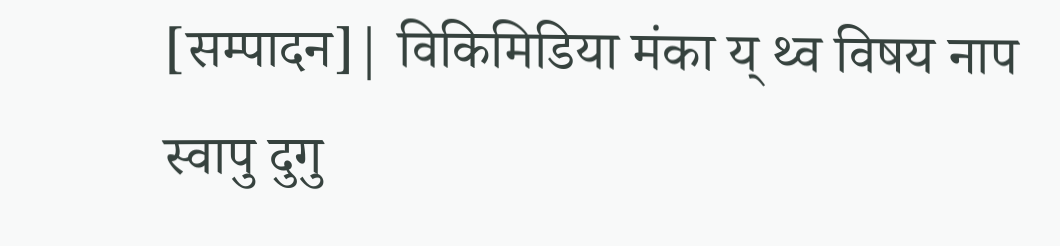[सम्पादन]| विकिमिडिया मंका य् थ्व विषय नाप स्वापु दुगु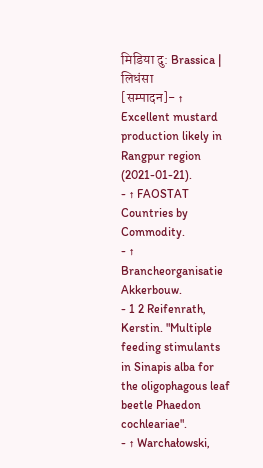मिडिया दु: Brassica |
लिधंसा
[सम्पादन]- ↑ Excellent mustard production likely in Rangpur region (2021-01-21).
- ↑ FAOSTAT Countries by Commodity.
- ↑ Brancheorganisatie Akkerbouw.
- 1 2 Reifenrath, Kerstin. "Multiple feeding stimulants in Sinapis alba for the oligophagous leaf beetle Phaedon cochleariae".
- ↑ Warchałowski,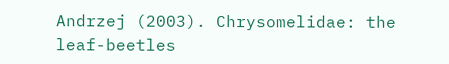Andrzej (2003). Chrysomelidae: the leaf-beetles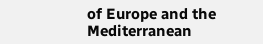of Europe and the Mediterranean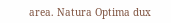area. Natura Optima dux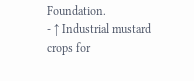Foundation.
- ↑ Industrial mustard crops for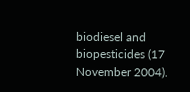biodiesel and biopesticides (17 November 2004).